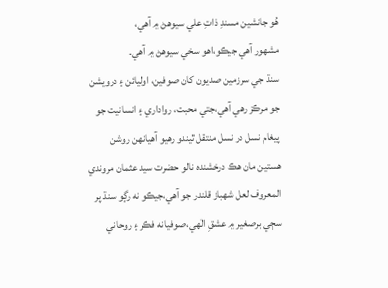هُو جانشين مسندِ ذاتِ علي سيوھڻ ۾ آهي،
مشهور آهي جيڪو،اهو سخي سيوھڻ ۾ آهي۔
سنڌ جي سرزمين صديون کان صوفين، اوليائن ۽ درويشن جو مرڪز رهي آهي،جتي محبت، رواداري ۽ انسانيت جو پيغام نسل در نسل منتقل ٿيندو رهيو آهيانهن روشن هستين مان هڪ درخشندہ نالو حضرت سيد عثمان مروندي المعروف لعل شهباز قلندر جو آهي،جيڪو نه رڳو سنڌ پر سڄي برصغير ۾ عشقِ الٰهي،صوفيانه فڪر ۽ روحاني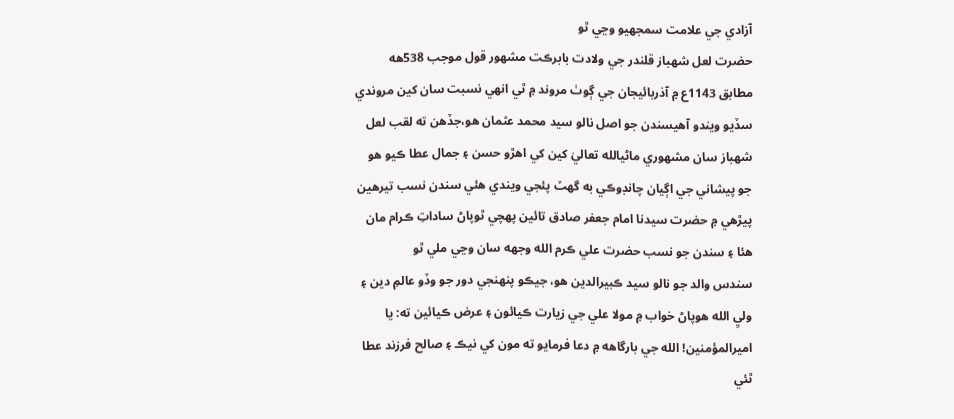آزادي جي علامت سمجهيو وڃي ٿو
حضرت لعل شهباز قلندر جي ولادت بابرڪت مشهور قول موجب 538هه مطابق 1143ع ۾ آذربائيجان جي ڳوٺ مروند ۾ ٿي انهي نسبت سان کين مروندي سڏيو ويندو آهيسندن جو اصل نالو سيد محمد عثمان هو،جڏهن ته لقب لعل شهباز سان مشهوري ماڻيالله تعاليٰ کين کي اهڙو حسن ۽ جمال عطا ڪيو هو جو پيشاني جي اڳيان چانڊوڪي به گهٽ پئجي ويندي هئي سندن نسب تيرهين پيڙهي ۾ حضرت سيدنا امام جعفر صادق تائين پهچي ٿوپاڻ ساداتِ ڪرام مان هئا ۽ سندن جو نسب حضرت علي ڪرم الله وجهه سان وڃي ملي ٿو
سندس والد جو نالو سيد ڪبيرالدين هو، جيڪو پنهنجي دور جو وڏو عالمِ دين ۽ وليِ الله هوپاڻ خواب ۾ مولا علي جي زيارت ڪيائون ۽ عرض ڪيائين ته: يا اميرالمؤمنين! الله جي بارگاهه ۾ دعا فرمايو ته مون کي نيڪ ۽ صالح فرزند عطا ٿئي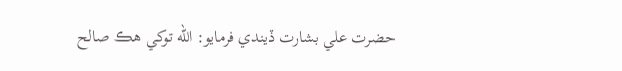حضرت علي بشارت ڏيندي فرمايو: الله توکي هڪ صالح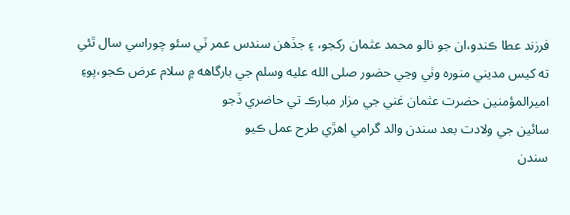فرزند عطا ڪندو،ان جو نالو محمد عثمان رکجو، ۽ جڏهن سندس عمر ٽي سئو چوراسي سال ٿئي ته کيس مديني منوره وٺي وڃي حضور صلى الله عليه وسلم جي بارگاهه ۾ سلام عرض ڪجو،پوءِ اميرالمؤمنين حضرت عثمان غني جي مزار مبارڪ تي حاضري ڏجو
سائين جي ولادت بعد سندن والد گرامي اهڙي طرح عمل ڪيو
سندن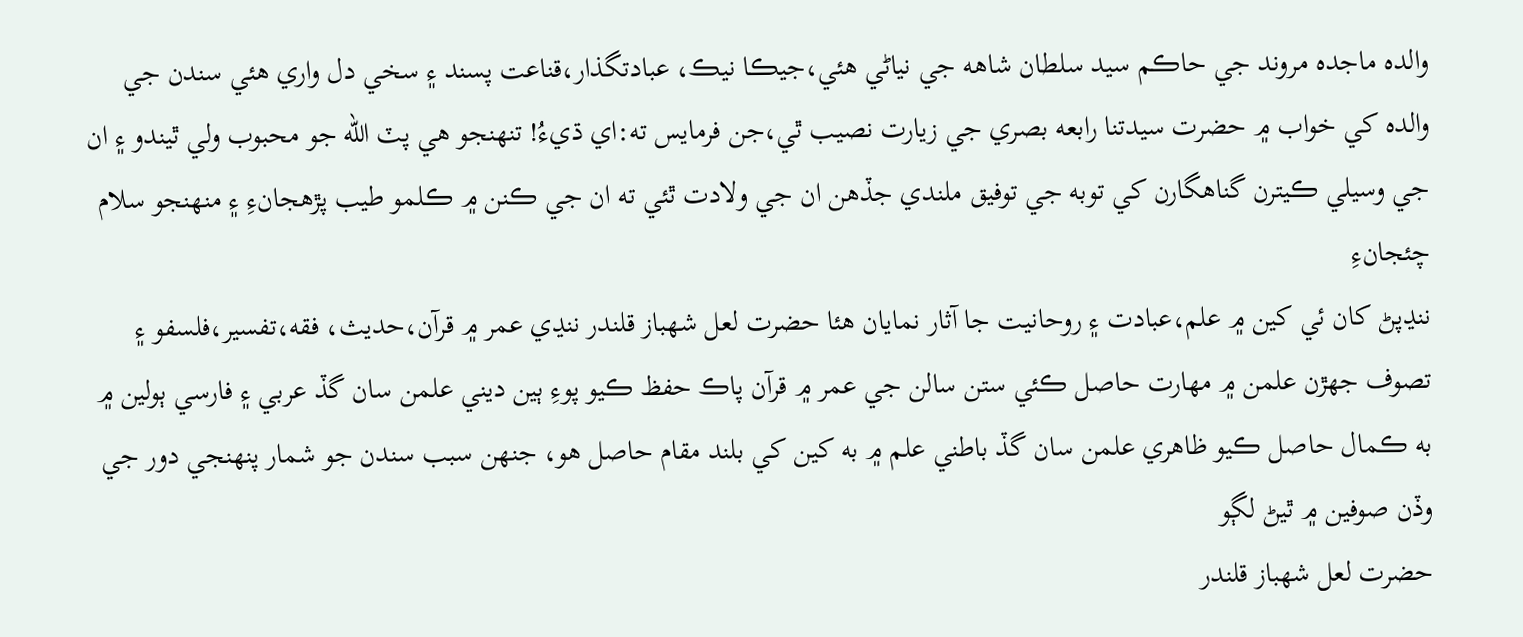والدہ ماجدہ مروند جي حاڪم سيد سلطان شاهه جي نياڻي هئي،جيڪا نيڪ، عبادتگذار،قناعت پسند ۽ سخي دل واري هئي سندن جي والدہ کي خواب ۾ حضرت سيدتنا رابعه بصري جي زيارت نصيب ٿي،جن فرمايس ته:اي ڌيءُ! تنهنجو هي پٽ الله جو محبوب ولي ٿيندو ۽ ان جي وسيلي ڪيترن گناهگارن کي توبه جي توفيق ملندي جڏهن ان جي ولادت ٿئي ته ان جي ڪنن ۾ ڪلمو طيب پڙهجانءِ ۽ منهنجو سلام چئجانءِ
ننڍپڻ کان ئي کين ۾ علم،عبادت ۽ روحانيت جا آثار نمايان هئا حضرت لعل شهباز قلندر ننڍي عمر ۾ قرآن،حديث، فقه،تفسير،فلسفو ۽ تصوف جهڙن علمن ۾ مهارت حاصل ڪئي ستن سالن جي عمر ۾ قرآن پاڪ حفظ ڪيو پوءِ ٻين ديني علمن سان گڏ عربي ۽ فارسي ٻولين ۾ به ڪمال حاصل ڪيو ظاهري علمن سان گڏ باطني علم ۾ به کين کي بلند مقام حاصل هو، جنهن سبب سندن جو شمار پنهنجي دور جي وڏن صوفين ۾ ٿيڻ لڳو
حضرت لعل شهباز قلندر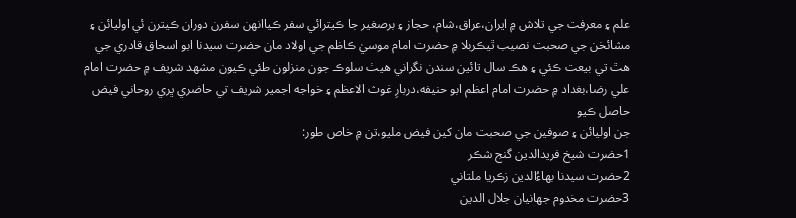علم ۽ معرفت جي تلاش ۾ ايران،عراق،شام، حجاز ۽ برصغير جا ڪيترائي سفر ڪياانهن سفرن دوران ڪيترن ئي اوليائن ۽ مشائخن جي صحبت نصيب ٿيڪربلا ۾ حضرت امام موسيٰ ڪاظم جي اولاد مان حضرت سيدنا ابو اسحاق قادري جي هٿ تي بيعت ڪئي ۽ هڪ سال تائين سندن نگراني هيٺ سلوڪ جون منزلون طئي ڪيون مشهد شريف ۾ حضرت امام علي رضا،بغداد ۾ حضرت امام اعظم ابو حنيفه،دربارِ غوث الاعظم ۽ خواجه اجمير شريف تي حاضري ڀري روحاني فيض حاصل ڪيو
جن اوليائن ۽ صوفين جي صحبت مان کين فيض مليو،تن ۾ خاص طور:
1حضرت شيخ فريدالدين گنج شڪر
2حضرت سيدنا بهاءُالدين زڪريا ملتاني
3حضرت مخدوم جهانيان جلال الدين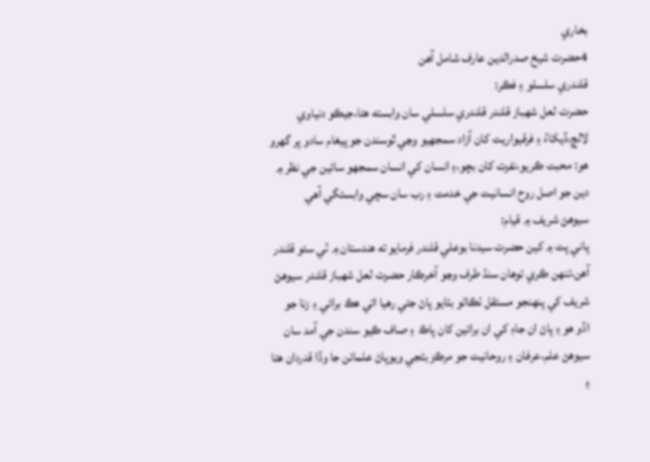بخاري
4حضرت شيخ صدرالدين عارف شامل آهن
قلندري سلسلو ۽ فڪر:
حضرت لعل شهباز قلندر قلندري سلسلي سان وابسته هئا،جيڪو دنياوي لالچ،ڏيکاءُ ۽ فرقيواريت کان آزاد سمجهيو وڃي ٿوسندن جو پيغام سادو پر گهرو هو: محبت ڪريو،نفرت کان بچو،۽ انسان کي انسان سمجهو سائين جي نظر ۾ دين جو اصل روح انسانيت جي خدمت ۽ رب سان سچي وابستگي آهي
سيوھڻ شريف ۾ قيام:
پاني پت ۾ کين حضرت سيدنا بوعلي قلندر فرمايو ته هندستان ۾ ٽي سئو قلندر آهن،تنهن ڪري توهان سنڌ طرف وڃو آخرڪار حضرت لعل شهباز قلندر سيوھڻ شريف کي پنهنجو مستقل ٺڪاڻو بڻايو پاڻ جتي رهيا اتي هڪ برائي ۽ زنا جو اڏو هو ۽ پاڻ ان جاءِ کي ان برائين کان پاڪ ۽ صاف ڪيو سندن جي آمد سان سيوھڻ علم،عرفان ۽ روحانيت جو مرڪز بڻجي ويوپاڻ علمائن جا وڏا قدردان هئا ۽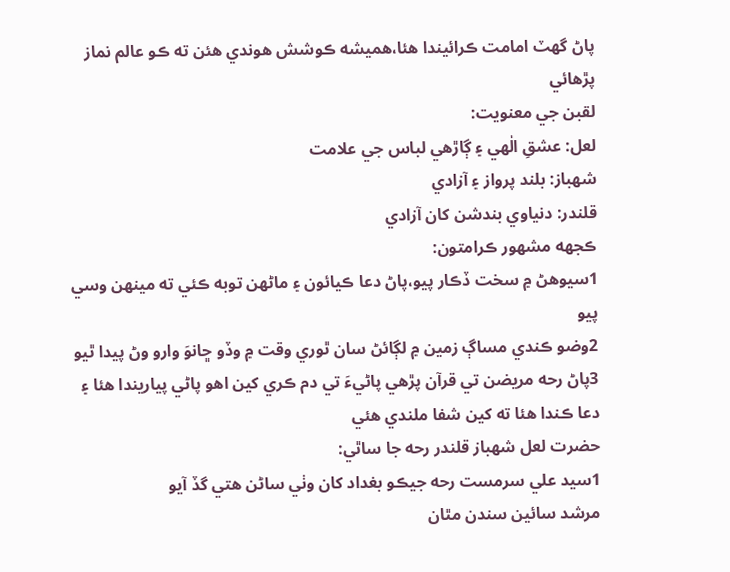پاڻ گهٽ امامت ڪرائيندا هئا،هميشه ڪوشش هوندي هئن ته ڪو عالم نماز پڙهائي
لقبن جي معنويت:
لعل: عشقِ الٰهي ۽ ڳاڙهي لباس جي علامت
شهباز: بلند پرواز ۽ آزادي
قلندر: دنياوي بندشن کان آزادي
ڪجهه مشهور ڪرامتون:
1سيوھڻ ۾ سخت ڏڪار پيو،پاڻ دعا ڪيائون ۽ ماڻهن توبه ڪئي ته مينهن وسي پيو
2وضو ڪندي مساڳ زمين ۾ لڳائڻ سان ٿوري وقت ۾ وڏو ڇانوَ وارو وڻ پيدا ٿيو
3پاڻ رحه مريضن تي قرآن پڙهي پاڻيءَ تي دم ڪري کين اهو پاڻي پياريندا هئا ۽ دعا ڪندا هئا ته کين شفا ملندي هئي
حضرت لعل شهباز قلندر رحه جا ساٿي:
1سيد علي سرمست رحه جيڪو بغداد کان وٺي ساڻن هتي گڏ آيو
مرشد سائين سندن مٿان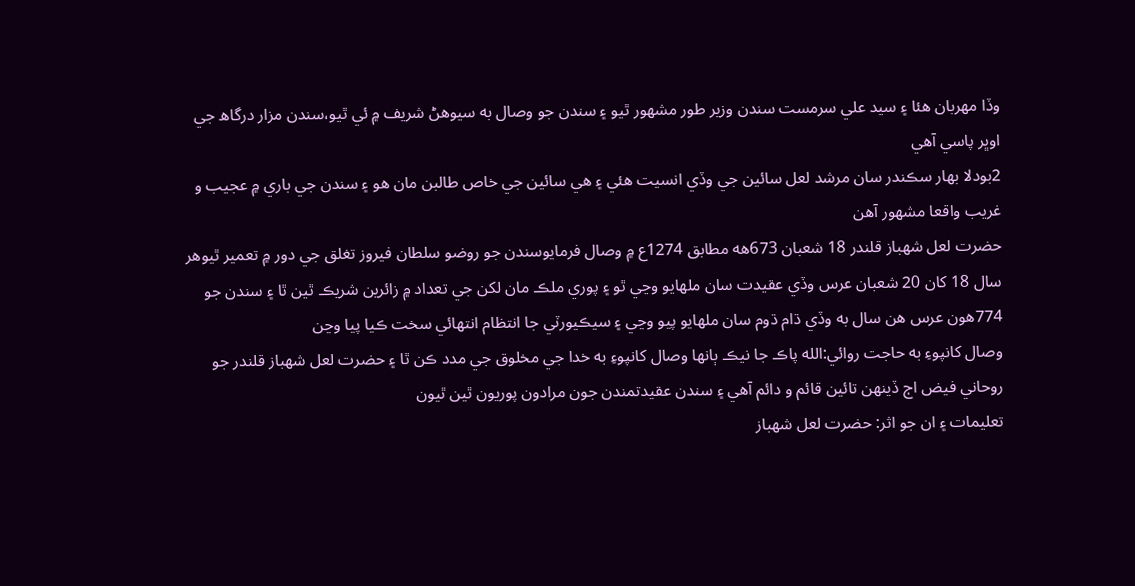وڏا مهربان هئا ۽ سيد علي سرمست سندن وزير طور مشهور ٿيو ۽ سندن جو وصال به سيوھڻ شريف ۾ ئي ٿيو،سندن مزار درگاھ جي اوڀر پاسي آهي
2بودلا بهار سڪندر سان مرشد لعل سائين جي وڏي انسيت هئي ۽ هي سائين جي خاص طالبن مان هو ۽ سندن جي باري ۾ عجيب و غريب واقعا مشهور آهن
حضرت لعل شهباز قلندر 18 شعبان 673هه مطابق 1274ع ۾ وصال فرمايوسندن جو روضو سلطان فيروز تغلق جي دور ۾ تعمير ٿيوهر سال 18 کان 20 شعبان عرس وڏي عقيدت سان ملهايو وڃي ٿو ۽ پوري ملڪ مان لکن جي تعداد ۾ زائرين شريڪ ٿين ٿا ۽ سندن جو 774هون عرس هن سال به وڏي ڌام ڌوم سان ملهايو پيو وڃي ۽ سيڪيورٽي جا انتظام انتهائي سخت ڪيا پيا وڃن
وصال کانپوءِ به حاجت روائي:الله پاڪ جا نيڪ ٻانها وصال کانپوءِ به خدا جي مخلوق جي مدد ڪن ٿا ۽ حضرت لعل شهباز قلندر جو روحاني فيض اڄ ڏينهن تائين قائم و دائم آهي ۽ سندن عقيدتمندن جون مرادون پوريون ٿين ٿيون
تعليمات ۽ ان جو اثر: حضرت لعل شهباز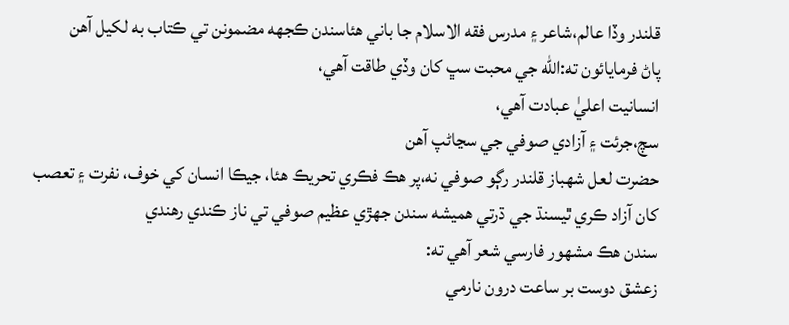قلندر وڏا عالم،شاعر ۽ مدرس فقه الاسلام جا باني هئاسندن ڪجهه مضمونن تي ڪتاب به لکيل آهن
پاڻ فرمايائون ته:الله جي محبت سڀ کان وڏي طاقت آهي،
انسانيت اعليٰ عبادت آهي،
سچ،جرئت ۽ آزادي صوفي جي سڃاڻپ آهن
حضرت لعل شهباز قلندر رڳو صوفي نه،پر هڪ فڪري تحريڪ هئا، جيڪا انسان کي خوف، نفرت ۽ تعصب کان آزاد ڪري ٿيسنڌ جي ڌرتي هميشه سندن جهڙي عظيم صوفي تي ناز ڪندي رهندي
سندن هڪ مشهور فارسي شعر آهي ته:
زعشق دوست بر ساعت درون نارمي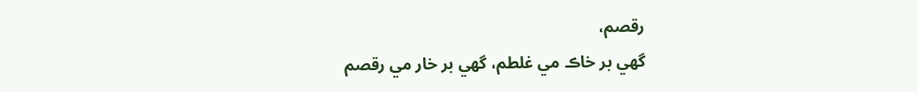رقصم،
گهي بر خاڪ مي غلطم، گهي بر خار مي رقصم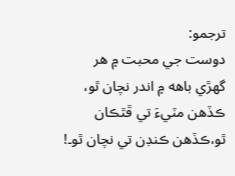ترجمو:
دوست جي محبت ۾ هر گهڙي باهه ۾ اندر نچان ٿو،
ڪڏهن مٽيءَ تي ڦٿڪان ٿو،ڪڏهن ڪنڊن تي نچان ٿو۔!